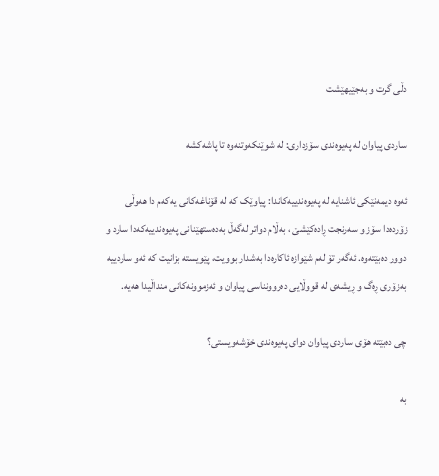دڵی گرت و بەجێیهێشت

ساردی پیاوان لە پەیوەندی سۆزداری: لە شوێنکەوتنەوە تا پاشەکشە

ئەوە دیمەنێکی ئاشنایە لە پەیوەندییەکاندا: پیاوێک کە لە قۆناغەکانی یەکەم دا هەوڵی زۆردەدا سۆز و سەرنجت ڕادەکێشێ ، بەڵام دواتر لەگەڵ بەدەستهێنانی پەیوەندییەکەدا سارد و دوور دەبێتەوە. ئەگەر تۆ لەم شێوازە ئاکارەدا بەشدار بوویت، پێویستە بزانیت کە ئەو ساردییە بەزۆری ڕەگ و ڕیشەی لە قووڵایی دەروونناسی پیاوان و ئەزموونەکانی منداڵیدا هەیە.

چی دەبێتە هۆی ساردی پیاوان دوای پەیوەندی خۆشەویستی؟

بە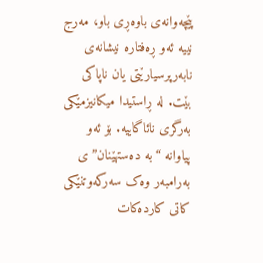پێچەوانەی باوەڕی باو، مەرج نییە ئەو ڕەفتارە نیشانەی نابەرپرسیارێتی یان ناپاکی بێت. لە ڕاستیدا میکانیزمێکی بەرگری نائاگاییە. بۆ ئەو پیاوانە “بە دەستهێنان”ی بەرامبەر وەک سەرکەوتنێکی کاتی کاردەکات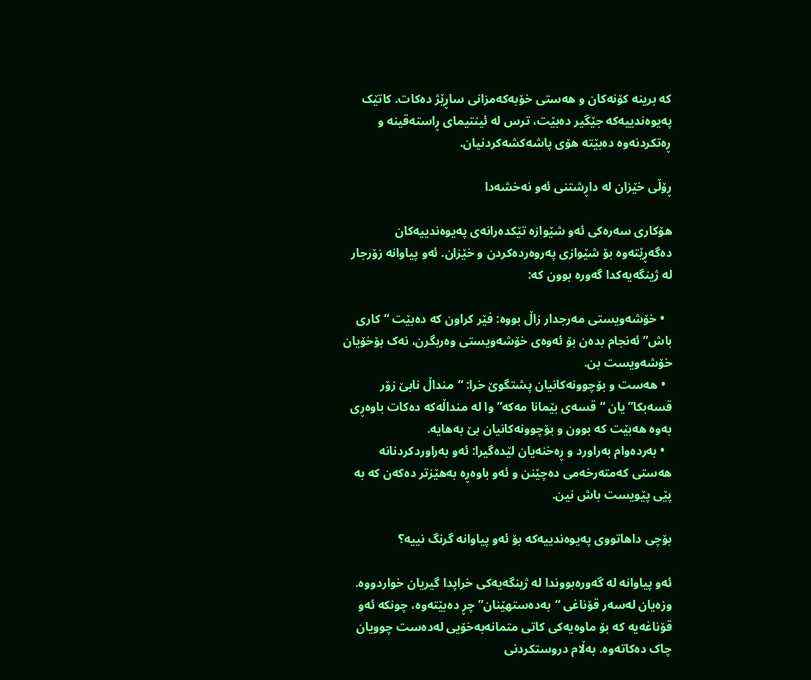کە برینە کۆنەکان و هەستی خۆبەکەمزانی ساڕێژ دەکات. کاتێک پەیوەندییەکە جێگیر دەبێت، ترس لە ئینتیمای ڕاستەقینە و ڕەتکردنەوە دەبێتە هۆی پاشەکشەکردنیان.

ڕۆڵی خێزان لە داڕشتنی ئەو نەخشەدا

هۆکاری سەرەکی ئەو شێوازە تێکدەرانەی پەیوەندییەکان دەگەڕێتەوە بۆ شێوازی پەروەردەکردن و خێزان. ئەو پیاوانە زۆرجار لە ژینگەیەکدا گەورە بوون کە:

  • خۆشەویستی مەرجدار زاڵ بووە: فێر کراون کە دەبێت “کاری باش” ئەنجام بدەن بۆ ئەوەی خۆشەویستی وەربگرن، نەک بۆخۆیان خۆشەویست بن.
  • هەست و بۆچوونەکانیان پشتگوێ خرا: “منداڵ نابێ زۆر قسەبکا” یان “قسەی بێمانا مەکە” وا لە منداڵەکە دەکات باوەڕی بەوە هەبێت کە بوون و بۆچوونەکانیان بێ بەهایە.
  • بەردەوام بەراورد و ڕەخنەیان لێدەگیرا: ئەو بەراوردکردنانە هەستی کەمتەرخەمی دەچێنن و ئەو باوەڕە بەهێزتر دەکەن کە بە پێی پێویست باش نین.

بۆچی داهاتووی پەیوەندییەکە بۆ ئەو پیاوانە گرنگ نییە؟

ئەو پیاوانە لە گەورەبووندا لە ژینگەیەکی خراپدا گیریان خواردووە. وزەیان لەسەر قۆناغی “بەدەستهێنان” چڕ دەبێتەوە، چونکە ئەو قۆناغەیە کە بۆ ماوەیەکی کاتی متمانەبەخۆیی لەدەست چوویان چاک دەکاتەوە. بەڵام دروستکردنی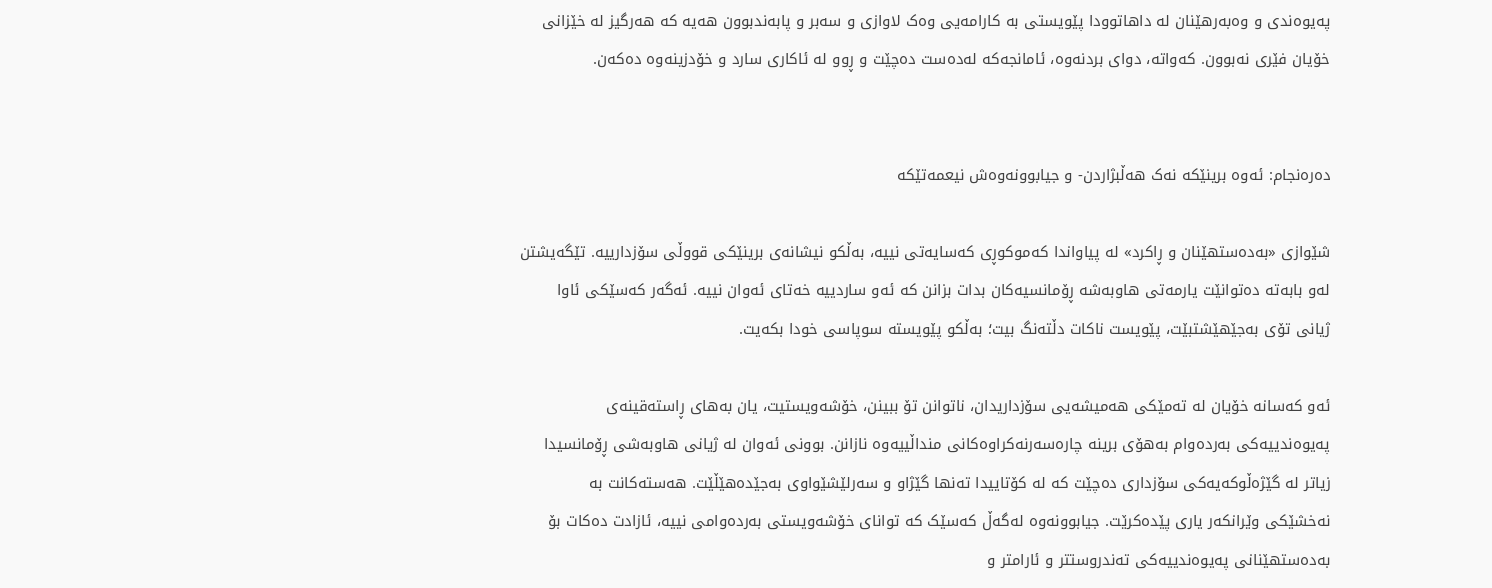پەیوەندی و وەبەرهێنان لە داهاتوودا پێویستی بە کارامەیی وەک لاوازی و سەبر و پابەندبوون هەیە کە هەرگیز لە خێزانی خۆیان فێری نەبوون. کەواتە، دوای بردنەوە، ئامانجەکە لەدەست دەچێت و ڕوو لە ئاکاری سارد و خۆدزینەوە دەکەن.


دەرەنجام: ئەوە برینێکە نەک هەڵبژاردن- و جیابوونەوەش نیعمەتێکە

شێوازی «بەدەستهێنان و ڕاکرد» لە پیاواندا کەموکوڕی کەسایەتی نییە، بەڵکو نیشانەی برینێکی قووڵی سۆزدارییە. تێگەیشتن لەو بابەتە دەتوانێت یارمەتی هاوبەشە ڕۆمانسیەکان بدات بزانن کە ئەو ساردییە خەتای ئەوان نییە. ئەگەر کەسێکی ئاوا ژیانی تۆی بەجێهێشتبێت، پێویست ناکات دڵتەنگ بیت؛ بەڵکو پێویستە سوپاسی خودا بکەیت.

ئەو کەسانە خۆیان لە تەمێکی هەمیشەیی سۆزداریدان، ناتوانن تۆ ببینن، خۆشەویستیت، یان بەهای ڕاستەقینەی پەیوەندییەکی بەردەوام بەهۆی برینە چارەسەرنەکراوەکانی منداڵییەوە نازانن. بوونی ئەوان لە ژیانی هاوبەشی ڕۆمانسیدا زیاتر لە گێژەڵوکەیەکی سۆزداری دەچێت کە لە کۆتاییدا تەنها گێژاو و سەرلێشێواوی بەجێدەهێڵێت. هەستەکانت بە نەخشێکی وێرانکەر یاری پێدەکرێت. جیابوونەوە لەگەڵ کەسێک کە توانای خۆشەویستی بەردەوامی نییە، ئازادت دەکات بۆ بەدەستهێنانی پەیوەندییەکی تەندروستتر و ئارامتر و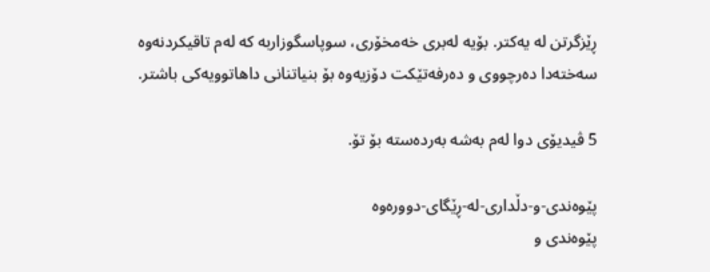ڕێزگرتن لە یەکتر. بۆیە لەبری خەمخۆری، سوپاسگوزاربە کە لەم تاقیکردنەوە سەختەدا دەرچووی و دەرفەتێکت دۆزیەوە بۆ بنیاتنانی داهاتوویەکی باشتر.

5 ڤیدیۆی دوا لەم بەشە بەردەستە بۆ تۆ.

پێوەندی-و-دڵداری-لە-ڕێگای-دوورەوە
پێوەندی و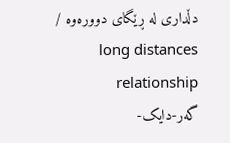دڵداری لە ڕێگای دوورەوە / long distances relationship
گەر-دایک-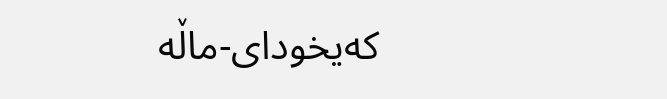کەیخودای-ماڵە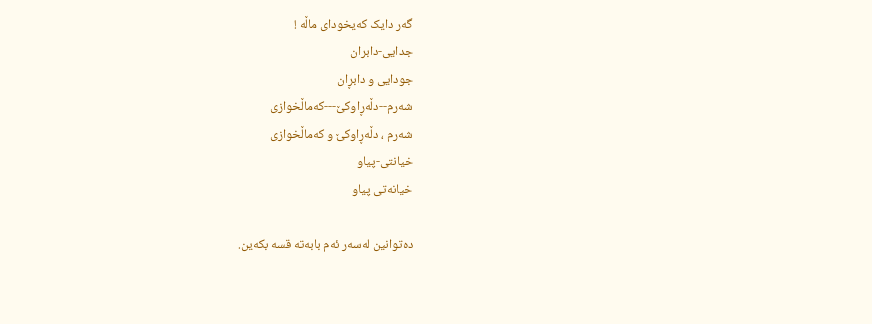گەر دایک کەیخودای ماڵە !
جدایی-دابران
جودایی و دابڕان
شەرم--دڵەڕاوکێ---کەماڵخوازی
شەرم ، دڵەڕاوکێ و کەماڵخوازی
خیانتی-پیاو
خیانەتی پیاو

دەتوانین لەسەر ئەم بابه‌ته قسه بکەین.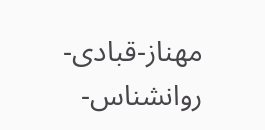مهناز-قبادی-روانشناس-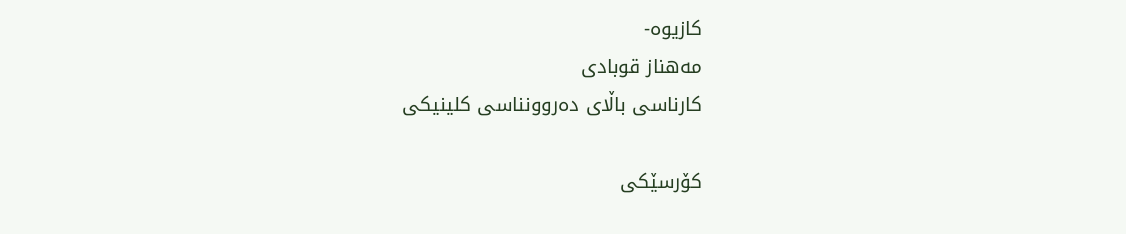کازیوه-
مەهناز قوبادی
کارناسی باڵای دەروونناسی کلینیکی

کۆرسێکی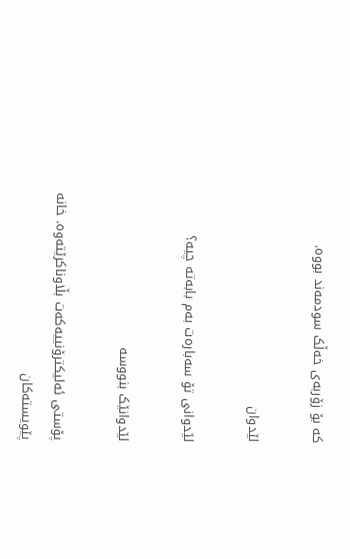کە بۆ زۆربەی خەڵک سودمەند بووە.

لێدوان

لێدوانی تۆ سه‌باره‌ت به‌م بابه‌ته چیه؟

لێدوانێک بنووسە

پۆستی ئەلیکترۆنییەکەت بڵاوناکرێتەوە. خانە پێویستەکان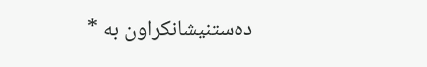دەستنیشانکراون بە *